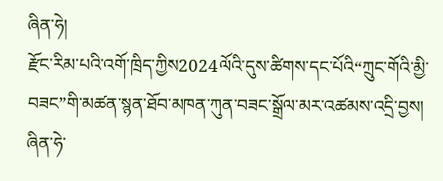ཞིན་ཧེ།
རྫོང་རིམ་པའི་འགོ་ཁྲིད་ཀྱིས2024ལོའི་དུས་ཚིགས་དང་པོའི“ཀྲུང་གོའི་མྱི་བཟང”གི་མཚན་སྙན་ཐོབ་མཁན་ཀུན་བཟང་སྒྲོལ་མར་འཚམས་འདྲི་བྱས།
ཞིན་ཧེ་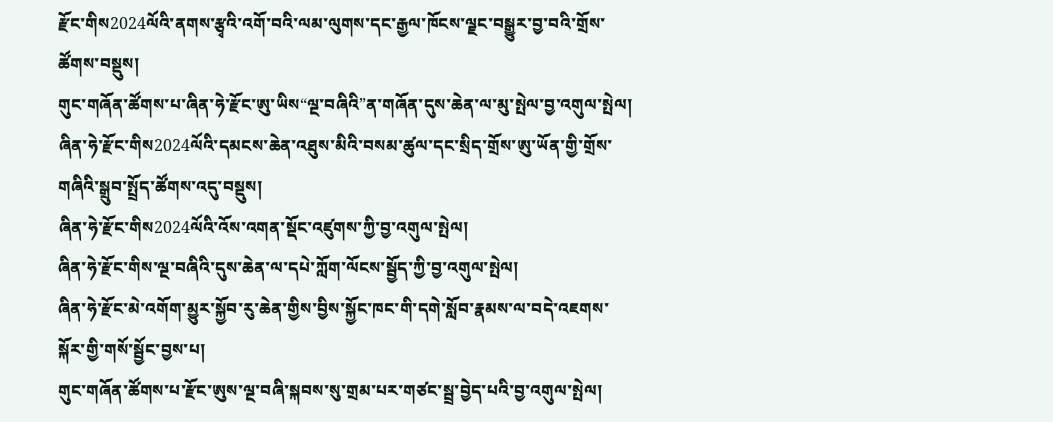རྫོང་གིས2024ལོའི་ནགས་རྩྭའི་འགོ་བའི་ལམ་ལུགས་དང་རྒྱལ་ཁོངས་ལྗང་བསྒྱུར་བྱ་བའི་གྲོས་ཚོགས་བསྡུས།
གུང་གཞོན་ཚོགས་པ་ཞིན་ཧེ་རྫོང་ཨུ་ཡིས“ལྔ་བཞིའི”ན་གཞོན་དུས་ཆེན་ལ་མུ་སྤེལ་བྱ་འགུལ་སྤེལ།
ཞིན་ཧེ་རྫོང་གིས2024ལོའི་དམངས་ཆེན་འཐུས་མིའི་བསམ་ཚུལ་དང་སྲིད་གྲོས་ཨུ་ཡོན་གྱི་གྲོས་གཞིའི་སྒྲུབ་སྤྲོད་ཚོགས་འདུ་བསྡུས།
ཞིན་ཧེ་རྫོང་གིས2024ལོའི་འོས་འགན་སྡོང་འཛུགས་ཀྱི་བྱ་འགུལ་སྤེལ།
ཞིན་ཧེ་རྫོང་གིས་ལྔ་བཞིའི་དུས་ཆེན་ལ་དཔེ་ཀློག་ལོངས་སྦྱོད་ཀྱི་བྱ་འགུལ་སྤེལ།
ཞིན་ཧེ་རྫོང་མེ་འགོག་མྱུར་སྐྱོབ་རུ་ཆེན་གྱིས་བྱིས་སྐྱོང་ཁང་གི་དགེ་སློབ་རྣམས་ལ་བདེ་འཇགས་སྐོར་གྱི་གསོ་སྦྱོང་བྱས་པ།
གུང་གཞོན་ཚོགས་པ་རྫོང་ཨུས་ལྔ་བཞི་སྐབས་སུ་གྲམ་པར་གཙང་སྦྲ་བྱེད་པའི་བྱ་འགུལ་སྤེལ།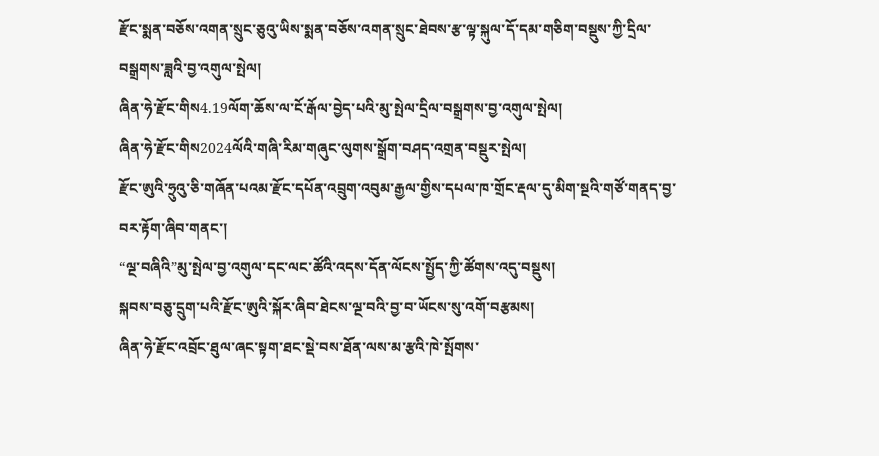རྫོང་སྨན་བཅོས་འགན་སྲུང་ཅུའུ་ཡིས་སྨན་བཅོས་འགན་སྲུང་ཐེབས་རྩ་ལྟ་སྐུལ་དོ་དམ་གཅིག་བསྡུས་ཀྱི་དྲིལ་བསྒྲགས་ཟླའི་བྱ་འགུལ་སྤེལ།
ཞིན་ཧེ་རྫོང་གིས4.19ལོག་ཆོས་ལ་ངོ་རྒོལ་བྱེད་པའི་མུ་སྤེལ་དྲིལ་བསྒྲགས་བྱ་འགུལ་སྤེལ།
ཞིན་ཧེ་རྫོང་གིས2024ལོའི་གཞི་རིམ་གཞུང་ལུགས་སྒྲོག་བཤད་འགྲན་བསྡུར་སྤེལ།
རྫོང་ཨུའི་ཧྲུའུ་ཅི་གཞོན་པའམ་རྫོང་དཔོན་འབྲུག་འབུམ་རྒྱལ་གྱིས་དཔལ་ཁ་གྲོང་རྡལ་དུ་མིག་སྔའི་གཙོ་གནད་བྱ་བར་རྟོག་ཞིབ་གནང་།
“ལྔ་བཞིའི”མུ་སྤེལ་བྱ་འགུལ་དང་ལང་ཚོའི་འདས་དོན་ལོངས་སྤྱོད་ཀྱི་ཚོགས་འདུ་བསྡུས།
སྐབས་བཅུ་དྲུག་པའི་རྫོང་ཨུའི་སྐོར་ཞིབ་ཐེངས་ལྔ་བའི་བྱ་བ་ཡོངས་སུ་འགོ་བརྩམས།
ཞིན་ཧེ་རྫོང་འབྲོང་ཐུལ་ཞང་སྟག་ཐང་སྡེ་བས་ཐོན་ལས་མ་རྩའི་ཁེ་སྤོགས་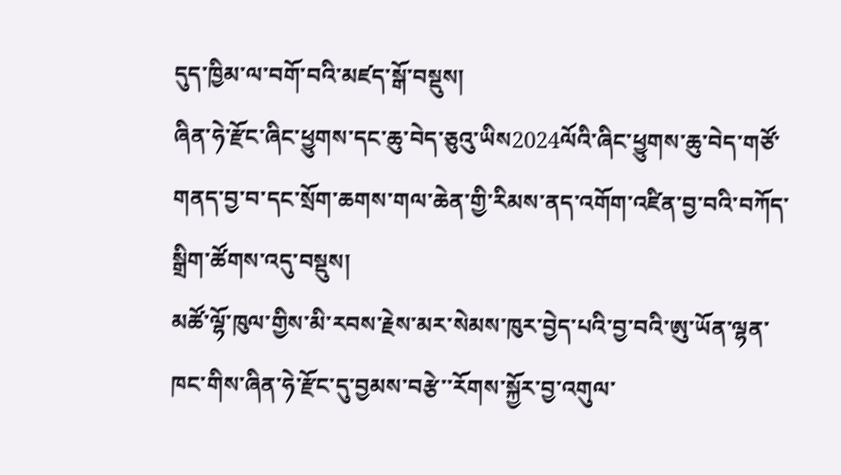དུད་ཁྱིམ་ལ་བགོ་བའི་མཛད་སྒོ་བསྡུས།
ཞིན་ཧེ་རྫོང་ཞིང་ཕྱུགས་དང་ཆུ་བེད་ཅུའུ་ཡིས2024ལོའི་ཞིང་ཕྱུགས་ཆུ་བེད་གཙོ་གནད་བྱ་བ་དང་སྲོག་ཆགས་གལ་ཆེན་གྱི་རིམས་ནད་འགོག་འཛིན་བྱ་བའི་བཀོད་སྒྲིག་ཚོགས་འདུ་བསྡུས།
མཚོ་ལྷོ་ཁུལ་གྱིས་མི་རབས་རྗེས་མར་སེམས་ཁུར་བྱེད་པའི་བྱ་བའི་ཨུ་ཡོན་ལྷན་ཁང་གིས་ཞིན་ཧེ་རྫོང་དུ་བྱམས་བརྩེ་་རོགས་སྐྱོར་བྱ་འགུལ་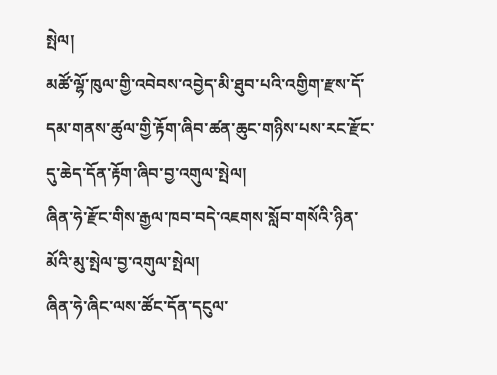སྤེལ།
མཚོ་ལྷོ་ཁུལ་གྱི་འབེབས་འབྱེད་མི་ཐུབ་པའི་འགྱིག་རྫས་དོ་དམ་གནས་ཚུལ་གྱི་རྟོག་ཞིབ་ཚན་ཆུང་གཉིས་པས་རང་རྫོང་དུ་ཆེད་དོན་རྟོག་ཞིབ་བྱ་འགུལ་སྤེལ།
ཞིན་ཧེ་རྫོང་གིས་རྒྱལ་ཁབ་བདེ་འཇགས་སློབ་གསོའི་ཉིན་མོའི་མུ་སྤེལ་བྱ་འགུལ་སྤེལ།
ཞིན་ཧེ་ཞིང་ལས་ཚོང་དོན་དངུལ་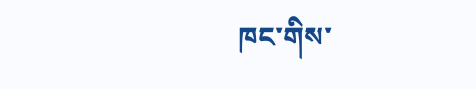ཁང་གིས་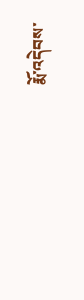རྨོ་འདེབས་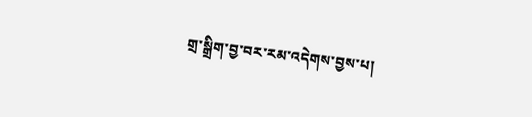གྲ་སྒྲིག་བྱ་བར་རམ་འདེགས་བྱས་པ།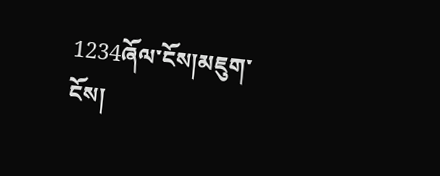1234ཞོལ་ངོས།མཇུག་ངོས།